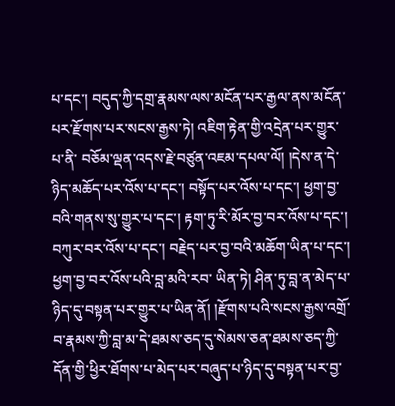པ་དང་། བདུད་ཀྱི་དགྲ་རྣམས་ལས་མངོན་པར་རྒྱལ་ནས་མངོན་པར་རྫོགས་པར་སངས་རྒྱས་ཏེ། འཇིག་རྟེན་གྱི་འདྲེན་པར་གྱུར་པ་ནི་ བཅོམ་ལྡན་འདས་རྗེ་བཙུན་འཇམ་དཔལ་ལོ། །དེས་ན་དེ་ཉིད་མཆོད་པར་འོས་པ་དང་། བསྟོད་པར་འོས་པ་དང་། ཕྱག་བྱ་བའི་གནས་སུ་གྱུར་པ་དང་། རྟག་ཏུ་རི་མོར་བྱ་བར་འོས་པ་དང་། བཀུར་བར་འོས་པ་དང་། བརྗེད་པར་བྱ་བའི་མཆོག་ཡིན་པ་དང་། ཕྱག་བྱ་བར་འོས་པའི་བླ་མའི་རབ་ ཡིན་ཏེ། ཤིན་ཏུ་བླ་ན་མེད་པ་ཉིད་དུ་བསྟན་པར་གྱུར་པ་ཡིན་ནོ། །རྫོགས་པའི་སངས་རྒྱས་འགྲོ་བ་རྣམས་ཀྱི་བླ་མ་དེ་ཐམས་ཅད་དུ་སེམས་ཅན་ཐམས་ཅད་ཀྱི་དོན་གྱི་ཕྱིར་ཐོགས་པ་མེད་པར་བཞུད་པ་ཉིད་དུ་བསྟན་པར་བྱ་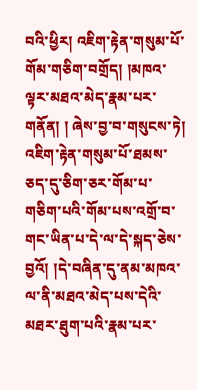བའི་ཕྱིར། འཇིག་རྟེན་གསུམ་པོ་གོམ་གཅིག་བགྲོད། །མཁའ་ལྟར་མཐའ་མེད་རྣམ་པར་གནོན། ། ཞེས་བྱ་བ་གསུངས་ཏེ། འཇིག་རྟེན་གསུམ་པོ་ཐམས་ཅད་དུ་ཅིག་ཅར་གོམ་པ་གཅིག་པའི་གོམ་པས་འགྲོ་བ་གང་ཡིན་པ་དེ་ལ་དེ་སྐད་ཅེས་བྱའོ། །དེ་བཞིན་དུ་ནམ་མཁའ་ལ་ནི་མཐའ་མེད་པས་དེའི་མཐར་ཐུག་པའི་རྣམ་པར་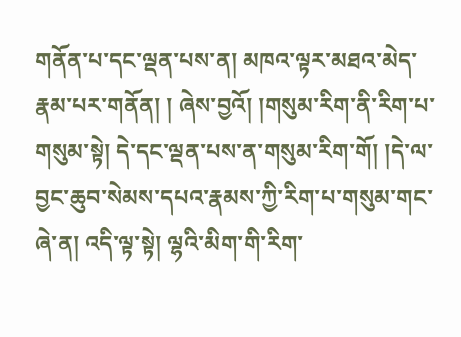གནོན་པ་དང་ལྡན་པས་ན། མཁའ་ལྟར་མཐའ་མེད་རྣམ་པར་གནོན། ། ཞེས་བྱའོ། །གསུམ་རིག་ནི་རིག་པ་གསུམ་སྟེ། དེ་དང་ལྡན་པས་ན་གསུམ་རིག་གོ། །དེ་ལ་བྱང་ཆུབ་སེམས་དཔའ་རྣམས་ཀྱི་རིག་པ་གསུམ་གང་ཞེ་ན། འདི་ལྟ་སྟེ། ལྷའི་མིག་གི་རིག་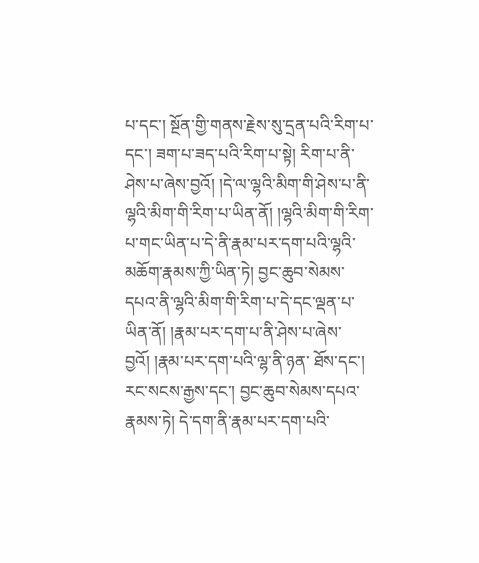པ་དང་། སྔོན་གྱི་གནས་རྗེས་སུ་དྲན་པའི་རིག་པ་དང་། ཟག་པ་ཟད་པའི་རིག་པ་སྟེ། རིག་པ་ནི་ ཤེས་པ་ཞེས་བྱའོ། །དེ་ལ་ལྷའི་མིག་གི་ཤེས་པ་ནི་ལྷའི་མིག་གི་རིག་པ་ཡིན་ནོ། །ལྷའི་མིག་གི་རིག་པ་གང་ཡིན་པ་དེ་ནི་རྣམ་པར་དག་པའི་ལྷའི་མཆོག་རྣམས་ཀྱི་ཡིན་ཏེ། བྱང་ཆུབ་སེམས་དཔའ་ནི་ལྷའི་མིག་གི་རིག་པ་དེ་དང་ལྡན་པ་ཡིན་ནོ། །རྣམ་པར་དག་པ་ནི་ཤེས་པ་ཞེས་བྱའོ། །རྣམ་པར་དག་པའི་ལྷ་ནི་ཉན་ ཐོས་དང་། རང་སངས་རྒྱས་དང་། བྱང་ཆུབ་སེམས་དཔའ་རྣམས་ཏེ། དེ་དག་ནི་རྣམ་པར་དག་པའི་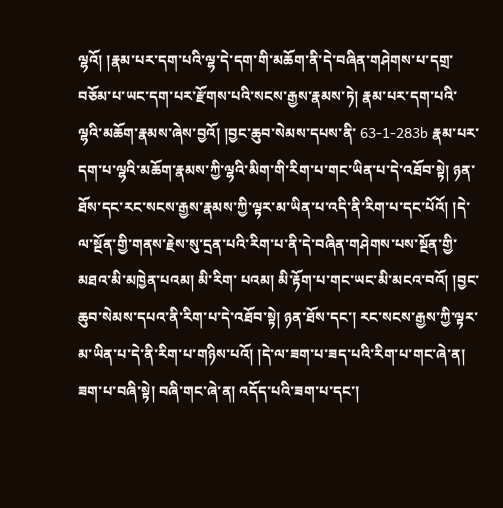ལྷའོ། །རྣམ་པར་དག་པའི་ལྷ་དེ་དག་གི་མཆོག་ནི་དེ་བཞིན་གཤེགས་པ་དགྲ་བཅོམ་པ་ཡང་དག་པར་རྫོགས་པའི་སངས་རྒྱས་རྣམས་ཏེ། རྣམ་པར་དག་པའི་ལྷའི་མཆོག་རྣམས་ཞེས་བྱའོ། །བྱང་ཆུབ་སེམས་དཔས་ནི་ 63-1-283b རྣམ་པར་དག་པ་ལྷའི་མཆོག་རྣམས་ཀྱི་ལྷའི་མིག་གི་རིག་པ་གང་ཡིན་པ་དེ་འཐོབ་སྟེ། ཉན་ཐོས་དང་རང་སངས་རྒྱས་རྣམས་ཀྱི་ལྟར་མ་ཡིན་པ་འདི་ནི་རིག་པ་དང་པོའོ། །དེ་ལ་སྔོན་གྱི་གནས་རྗེས་སུ་དྲན་པའི་རིག་པ་ནི་དེ་བཞིན་གཤེགས་པས་སྔོན་གྱི་མཐའ་མི་མཁྱེན་པའམ། མི་རིག་ པའམ། མི་རྟོག་པ་གང་ཡང་མི་མངའ་བའོ། །བྱང་ཆུབ་སེམས་དཔའ་ནི་རིག་པ་དེ་འཐོབ་སྟེ། ཉན་ཐོས་དང་། རང་སངས་རྒྱས་ཀྱི་ལྟར་མ་ཡིན་པ་དེ་ནི་རིག་པ་གཉིས་པའོ། །དེ་ལ་ཟག་པ་ཟད་པའི་རིག་པ་གང་ཞེ་ན། ཟག་པ་བཞི་སྟེ། བཞི་གང་ཞེ་ན། འདོད་པའི་ཟག་པ་དང་།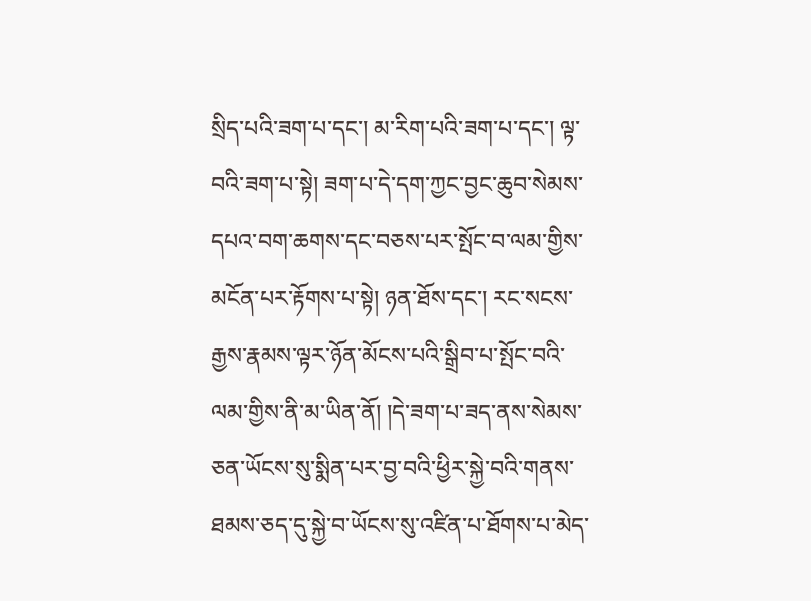སྲིད་པའི་ཟག་པ་དང་། མ་རིག་པའི་ཟག་པ་དང་། ལྟ་ བའི་ཟག་པ་སྟེ། ཟག་པ་དེ་དག་ཀྱང་བྱང་ཆུབ་སེམས་དཔའ་བག་ཆགས་དང་བཅས་པར་སྤོང་བ་ལམ་གྱིས་མངོན་པར་རྟོགས་པ་སྟེ། ཉན་ཐོས་དང་། རང་སངས་རྒྱས་རྣམས་ལྟར་ཉོན་མོངས་པའི་སྒྲིབ་པ་སྤོང་བའི་ལམ་གྱིས་ནི་མ་ཡིན་ནོ། །དེ་ཟག་པ་ཟད་ནས་སེམས་ཅན་ཡོངས་སུ་སྨིན་པར་བྱ་བའི་ཕྱིར་སྐྱེ་བའི་གནས་ ཐམས་ཅད་དུ་སྐྱེ་བ་ཡོངས་སུ་འཛིན་པ་ཐོགས་པ་མེད་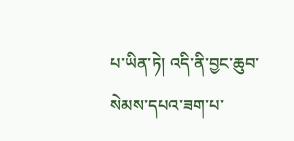པ་ཡིན་ཏེ། འདི་ནི་བྱང་ཆུབ་སེམས་དཔའ་ཟག་པ་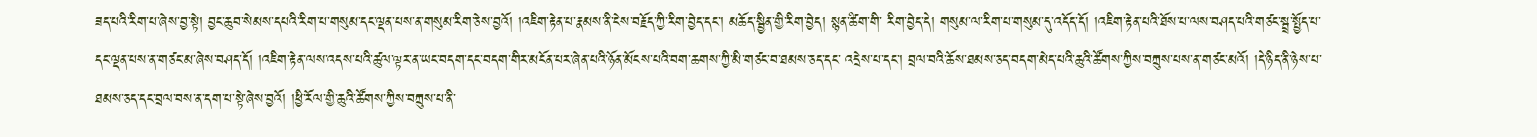ཟད་པའི་རིག་པ་ཞེས་བྱ་སྟེ། བྱང་ཆུབ་སེམས་དཔའི་རིག་པ་གསུམ་དང་ལྡན་པས་ན་གསུམ་རིག་ཅེས་བྱའོ། །འཇིག་རྟེན་པ་རྣམས་ནི་ངེས་བརྗོད་ཀྱི་རིག་བྱེད་དང་། མཆོད་སྦྱིན་གྱི་རིག་བྱེད། སྙན་ཚིག་གི་ རིག་བྱེད་དེ། གསུམ་ལ་རིག་པ་གསུམ་དུ་འདོད་དོ། །འཇིག་རྟེན་པའི་ཐོས་པ་ལས་བཤད་པའི་གཙང་སྦྲ་སྤྱོད་པ་དང་ལྡན་པས་ན་གཙང་མ་ཞེས་བཤད་དོ། །འཇིག་རྟེན་ལས་འདས་པའི་ཚུལ་ལྟར་ན་ཡང་བདག་དང་བདག་གིར་མངོན་པར་ཞེན་པའི་ཉོན་མོངས་པའི་བག་ཆགས་ཀྱི་མི་གཙང་བ་ཐམས་ཅད་དང་ འདྲེས་པ་དང་། བྲལ་བའི་ཆོས་ཐམས་ཅད་བདག་མེད་པའི་ཆུའི་ཚོགས་ཀྱིས་བཀྲུས་པས་ན་གཙང་མའོ། །དེ་ཉིད་ནི་ཉེས་པ་ཐམས་ཅད་དང་བྲལ་བས་ན་དག་པ་སྟེ་ཞེས་བྱའོ། །ཕྱི་རོལ་གྱི་ཆུའི་ཚོགས་ཀྱིས་བཀྲུས་པ་ནི་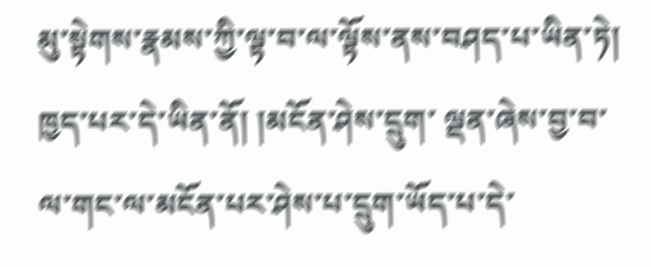མུ་སྟེགས་རྣམས་ཀྱི་ལྟ་བ་ལ་ལྟོས་ནས་བཤད་པ་ཡིན་ཏེ། ཁྱད་པར་དེ་ཡིན་ནོ། །མངོན་ཤེས་དྲུག་ ལྡན་ཞེས་བྱ་བ་ལ་གང་ལ་མངོན་པར་ཤེས་པ་དྲུག་ཡོད་པ་དེ་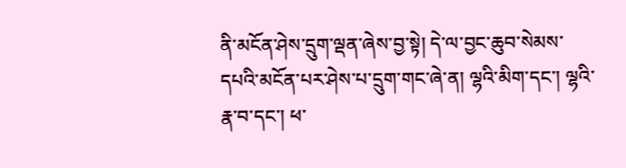ནི་མངོན་ཤེས་དྲུག་ལྡན་ཞེས་བྱ་སྟེ། དེ་ལ་བྱང་ཆུབ་སེམས་དཔའི་མངོན་པར་ཤེས་པ་དྲུག་གང་ཞེ་ན། ལྷའི་མིག་དང་། ལྷའི་རྣ་བ་དང་། ཕ་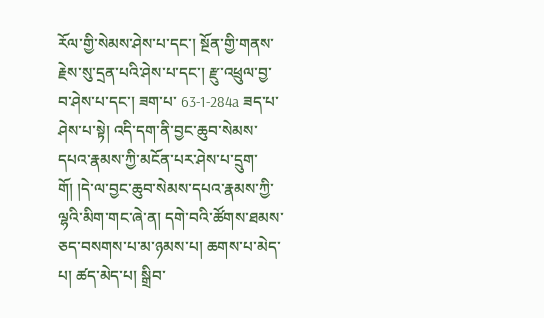རོལ་གྱི་སེམས་ཤེས་པ་དང་། སྔོན་གྱི་གནས་རྗེས་སུ་དྲན་པའི་ཤེས་པ་དང་། རྫུ་འཕྲུལ་བྱ་བ་ཤེས་པ་དང་། ཟག་པ་ 63-1-284a ཟད་པ་ཤེས་པ་སྟེ། འདི་དག་ནི་བྱང་ཆུབ་སེམས་དཔའ་རྣམས་ཀྱི་མངོན་པར་ཤེས་པ་དྲུག་གོ། །དེ་ལ་བྱང་ཆུབ་སེམས་དཔའ་རྣམས་ཀྱི་ལྷའི་མིག་གང་ཞེ་ན། དགེ་བའི་ཚོགས་ཐམས་ཅད་བསགས་པ་མ་ཉམས་པ། ཆགས་པ་མེད་པ། ཚད་མེད་པ། སྒྲིབ་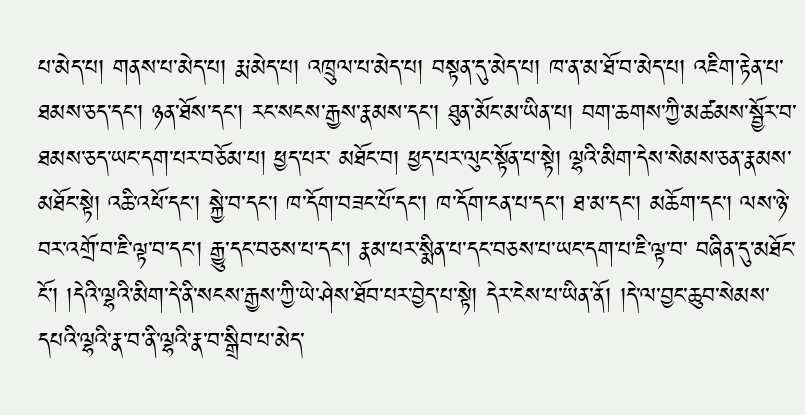པ་མེད་པ། གནས་པ་མེད་པ། རྨ་མེད་པ། འཁྲུལ་པ་མེད་པ། བསྟན་དུ་མེད་པ། ཁ་ན་མ་ཐོ་བ་མེད་པ། འཇིག་རྟེན་པ་ཐམས་ཅད་དང་། ཉན་ཐོས་དང་། རང་སངས་རྒྱས་རྣམས་དང་། ཐུན་མོང་མ་ཡིན་པ། བག་ཆགས་ཀྱི་མཚམས་སྦྱོར་བ་ཐམས་ཅད་ཡང་དག་པར་བཅོམ་པ། ཕྱད་པར་ མཐོང་བ། ཕྱད་པར་ལུང་སྟོན་པ་སྟེ། ལྷའི་མིག་དེས་སེམས་ཅན་རྣམས་མཐོང་སྟེ། འཆི་འཕོ་དང་། སྐྱེ་བ་དང་། ཁ་དོག་བཟང་པོ་དང་། ཁ་དོག་ངན་པ་དང་། ཐ་མ་དང་། མཆོག་དང་། ལས་ཉེ་བར་འགྲོ་བ་ཇི་ལྟ་བ་དང་། རྒྱུ་དང་བཅས་པ་དང་། རྣམ་པར་སྨིན་པ་དང་བཅས་པ་ཡང་དག་པ་ཇི་ལྟ་བ་ བཞིན་དུ་མཐོང་ངོ་། །དེའི་ལྷའི་མིག་དེ་ནི་སངས་རྒྱས་ཀྱི་ཡེ་ཤེས་ཐོབ་པར་བྱེད་པ་སྟེ། དེར་ངེས་པ་ཡིན་ནོ། །དེ་ལ་བྱང་ཆུབ་སེམས་དཔའི་ལྷའི་རྣ་བ་ནི་ལྷའི་རྣ་བ་སྒྲིབ་པ་མེད་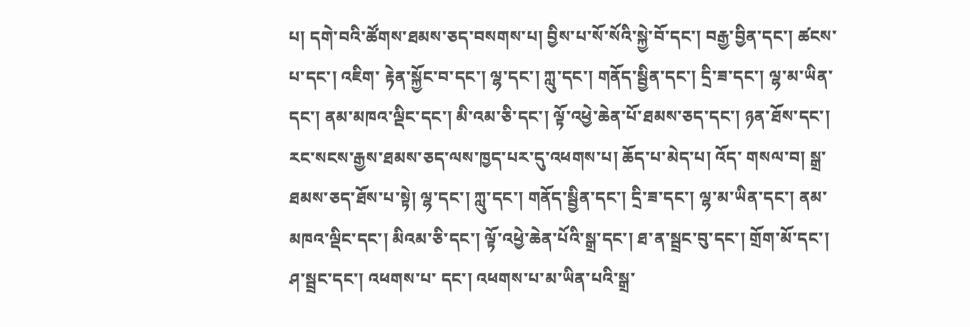པ། དགེ་བའི་ཚོགས་ཐམས་ཅད་བསགས་པ། བྱིས་པ་སོ་སོའི་སྐྱེ་བོ་དང་། བརྒྱ་བྱིན་དང་། ཚངས་པ་དང་། འཇིག་ རྟེན་སྐྱོང་བ་དང་། ལྷ་དང་། ཀླུ་དང་། གནོད་སྦྱིན་དང་། དྲི་ཟ་དང་། ལྷ་མ་ཡིན་དང་། ནམ་མཁའ་ལྡིང་དང་། མི་འམ་ཅི་དང་། ལྟོ་འཕྱེ་ཆེན་པོ་ཐམས་ཅད་དང་། ཉན་ཐོས་དང་། རང་སངས་རྒྱས་ཐམས་ཅད་ལས་ཁྱད་པར་དུ་འཕགས་པ། ཆོད་པ་མེད་པ། འོད་ གསལ་བ། སྒྲ་ཐམས་ཅད་ཐོས་པ་སྟེ། ལྷ་དང་། ཀླུ་དང་། གནོད་སྦྱིན་དང་། དྲི་ཟ་དང་། ལྷ་མ་ཡིན་དང་། ནམ་མཁའ་ལྡིང་དང་། མིའམ་ཅི་དང་། ལྟོ་འཕྱེ་ཆེན་པོའི་སྒྲ་དང་། ཐ་ན་སྦྲང་བུ་དང་། གྲོག་མོ་དང་། ཤ་སྦྲང་དང་། འཕགས་པ་ དང་། འཕགས་པ་མ་ཡིན་པའི་སྒྲ་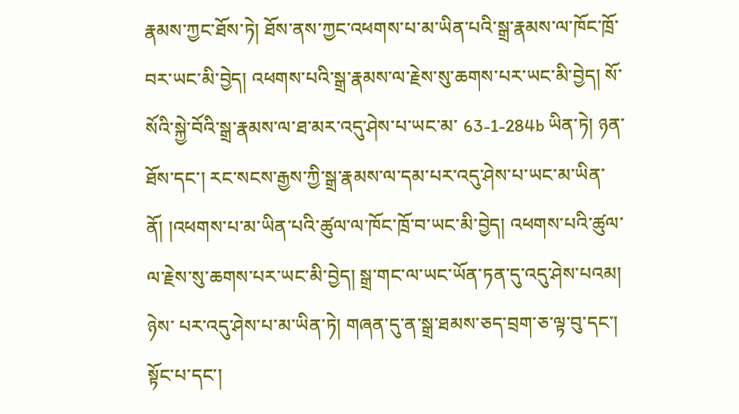རྣམས་ཀྱང་ཐོས་ཏེ། ཐོས་ནས་ཀྱང་འཕགས་པ་མ་ཡིན་པའི་སྒྲ་རྣམས་ལ་ཁོང་ཁྲོ་བར་ཡང་མི་བྱེད། འཕགས་པའི་སྒྲ་རྣམས་ལ་རྗེས་སུ་ཆགས་པར་ཡང་མི་བྱེད། སོ་སོའི་སྐྱེ་བོའི་སྒྲ་རྣམས་ལ་ཐ་མར་འདུ་ཤེས་པ་ཡང་མ་ 63-1-284b ཡིན་ཏེ། ཉན་ཐོས་དང་། རང་སངས་རྒྱས་ཀྱི་སྒྲ་རྣམས་ལ་དམ་པར་འདུ་ཤེས་པ་ཡང་མ་ཡིན་ནོ། །འཕགས་པ་མ་ཡིན་པའི་ཚུལ་ལ་ཁོང་ཁྲོ་བ་ཡང་མི་བྱེད། འཕགས་པའི་ཚུལ་ལ་རྗེས་སུ་ཆགས་པར་ཡང་མི་བྱེད། སྒྲ་གང་ལ་ཡང་ཡོན་ཏན་དུ་འདུ་ཤེས་པའམ། ཉེས་ པར་འདུ་ཤེས་པ་མ་ཡིན་ཏེ། གཞན་དུ་ན་སྒྲ་ཐམས་ཅད་བྲག་ཅ་ལྟ་བུ་དང་། སྟོང་པ་དང་།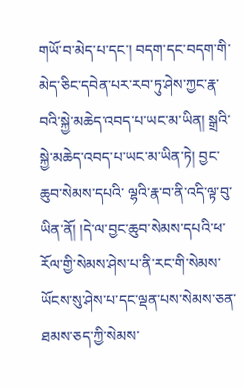གཡོ་བ་མེད་པ་དང་། བདག་དང་བདག་གི་མེད་ཅིང་དབེན་པར་རབ་ཏུ་ཤེས་ཀྱང་རྣ་བའི་སྐྱེ་མཆེད་འབད་པ་ཡང་མ་ཡིན། སྒྲའི་སྐྱེ་མཆེད་འབད་པ་ཡང་མ་ཡིན་ཏེ། བྱང་ཆུབ་སེམས་དཔའི་ ལྷའི་རྣ་བ་ནི་འདི་ལྟ་བུ་ཡིན་ནོ། །དེ་ལ་བྱང་ཆུབ་སེམས་དཔའི་ཕ་རོལ་གྱི་སེམས་ཤེས་པ་ནི་རང་གི་སེམས་ཡོངས་སུ་ཤེས་པ་དང་ལྡན་པས་སེམས་ཅན་ཐམས་ཅད་ཀྱི་སེམས་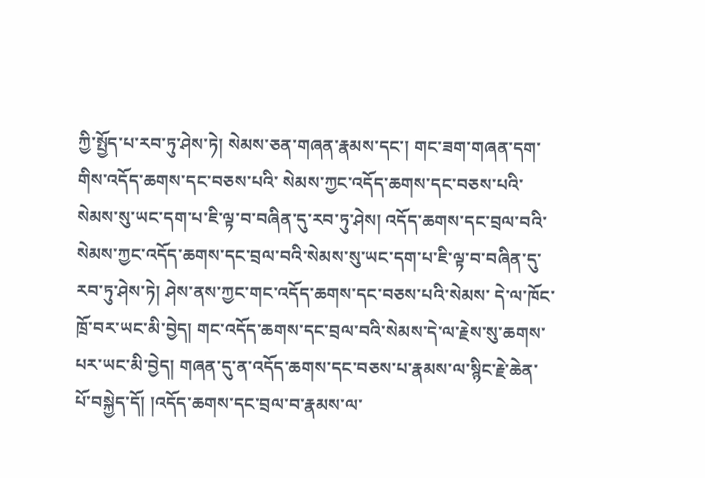ཀྱི་སྤྱོད་པ་རབ་ཏུ་ཤེས་ཏེ། སེམས་ཅན་གཞན་རྣམས་དང་། གང་ཟག་གཞན་དག་གིས་འདོད་ཆགས་དང་བཅས་པའི་ སེམས་ཀྱང་འདོད་ཆགས་དང་བཅས་པའི་སེམས་སུ་ཡང་དག་པ་ཇི་ལྟ་བ་བཞིན་དུ་རབ་ཏུ་ཤེས། འདོད་ཆགས་དང་བྲལ་བའི་སེམས་ཀྱང་འདོད་ཆགས་དང་བྲལ་བའི་སེམས་སུ་ཡང་དག་པ་ཇི་ལྟ་བ་བཞིན་དུ་རབ་ཏུ་ཤེས་ཏེ། ཤེས་ནས་ཀྱང་གང་འདོད་ཆགས་དང་བཅས་པའི་སེམས་ དེ་ལ་ཁོང་ཁྲོ་བར་ཡང་མི་བྱེད། གང་འདོད་ཆགས་དང་བྲལ་བའི་སེམས་དེ་ལ་རྗེས་སུ་ཆགས་པར་ཡང་མི་བྱེད། གཞན་དུ་ན་འདོད་ཆགས་དང་བཅས་པ་རྣམས་ལ་སྙིང་རྗེ་ཆེན་པོ་བསྐྱེད་དོ། །འདོད་ཆགས་དང་བྲལ་བ་རྣམས་ལ་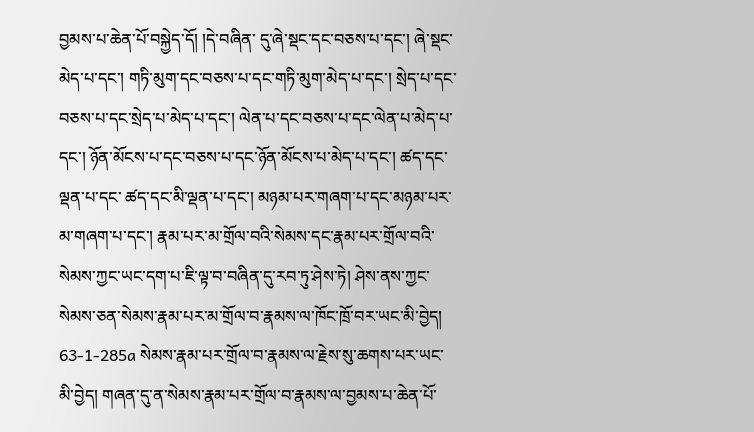བྱམས་པ་ཆེན་པོ་བསྐྱེད་དོ། །དེ་བཞིན་ དུ་ཞེ་སྡང་དང་བཅས་པ་དང་། ཞེ་སྡང་མེད་པ་དང་། གཏི་མུག་དང་བཅས་པ་དང་གཏི་མུག་མེད་པ་དང་། སྲེད་པ་དང་བཅས་པ་དང་སྲེད་པ་མེད་པ་དང་། ལེན་པ་དང་བཅས་པ་དང་ལེན་པ་མེད་པ་དང་། ཉོན་མོངས་པ་དང་བཅས་པ་དང་ཉོན་མོངས་པ་མེད་པ་དང་། ཚད་དང་ལྡན་པ་དང་ ཚད་དང་མི་ལྡན་པ་དང་། མཉམ་པར་གཞག་པ་དང་མཉམ་པར་མ་གཞག་པ་དང་། རྣམ་པར་མ་གྲོལ་བའི་སེམས་དང་རྣམ་པར་གྲོལ་བའི་སེམས་ཀྱང་ཡང་དག་པ་ཇི་ལྟ་བ་བཞིན་དུ་རབ་ཏུ་ཤེས་ཏེ། ཤེས་ནས་ཀྱང་སེམས་ཅན་སེམས་རྣམ་པར་མ་གྲོལ་བ་རྣམས་ལ་ཁོང་ཁྲོ་བར་ཡང་མི་བྱེད། 63-1-285a སེམས་རྣམ་པར་གྲོལ་བ་རྣམས་ལ་རྗེས་སུ་ཆགས་པར་ཡང་མི་བྱེད། གཞན་དུ་ན་སེམས་རྣམ་པར་གྲོལ་བ་རྣམས་ལ་བྱམས་པ་ཆེན་པོ་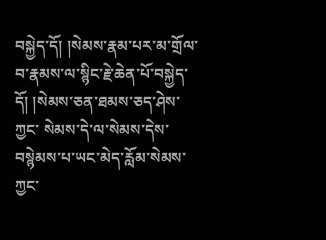བསྐྱེད་དོ། །སེམས་རྣམ་པར་མ་གྲོལ་བ་རྣམས་ལ་སྙིང་རྗེ་ཆེན་པོ་བསྐྱེད་དོ། །སེམས་ཅན་ཐམས་ཅད་ཤེས་ཀྱང་ སེམས་དེ་ལ་སེམས་དེས་བསྙེམས་པ་ཡང་མེད་རློམ་སེམས་ཀྱང་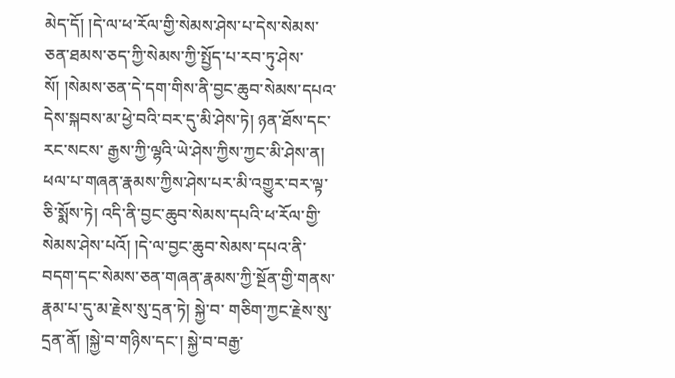མེད་དོ། །དེ་ལ་ཕ་རོལ་གྱི་སེམས་ཤེས་པ་དེས་སེམས་ཅན་ཐམས་ཅད་ཀྱི་སེམས་ཀྱི་སྤྱོད་པ་རབ་ཏུ་ཤེས་སོ། །སེམས་ཅན་དེ་དག་གིས་ནི་བྱང་ཆུབ་སེམས་དཔའ་དེས་སྐབས་མ་ཕྱེ་བའི་བར་དུ་མི་ཤེས་ཏེ། ཉན་ཐོས་དང་རང་སངས་ རྒྱས་ཀྱི་ལྷའི་ཡེ་ཤེས་ཀྱིས་ཀྱང་མི་ཤེས་ན། ཕལ་པ་གཞན་རྣམས་ཀྱིས་ཤེས་པར་མི་འགྱུར་བར་ལྟ་ཅི་སྨོས་ཏེ། འདི་ནི་བྱང་ཆུབ་སེམས་དཔའི་ཕ་རོལ་གྱི་སེམས་ཤེས་པའོ། །དེ་ལ་བྱང་ཆུབ་སེམས་དཔའ་ནི་བདག་དང་སེམས་ཅན་གཞན་རྣམས་ཀྱི་སྔོན་གྱི་གནས་རྣམ་པ་དུ་མ་རྗེས་སུ་དྲན་ཏེ། སྐྱེ་བ་ གཅིག་ཀྱང་རྗེས་སུ་དྲན་ནོ། །སྐྱེ་བ་གཉིས་དང་། སྐྱེ་བ་བརྒྱ་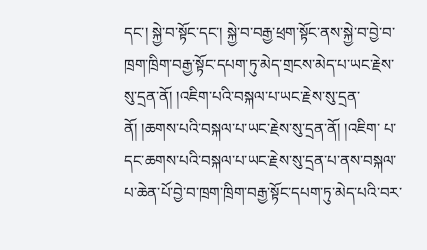དང་། སྐྱེ་བ་སྟོང་དང་། སྐྱེ་བ་བརྒྱ་ཕྲག་སྟོང་ནས་སྐྱེ་བ་བྱེ་བ་ཁྲག་ཁྲིག་བརྒྱ་སྟོང་དཔག་ཏུ་མེད་གྲངས་མེད་པ་ཡང་རྗེས་སུ་དྲན་ནོ། །འཇིག་པའི་བསྐལ་པ་ཡང་རྗེས་སུ་དྲན་ནོ། །ཆགས་པའི་བསྐལ་པ་ཡང་རྗེས་སུ་དྲན་ནོ། །འཇིག་ པ་དང་ཆགས་པའི་བསྐལ་པ་ཡང་རྗེས་སུ་དྲན་པ་ནས་བསྐལ་པ་ཆེན་པོ་བྱེ་བ་ཁྲག་ཁྲིག་བརྒྱ་སྟོང་དཔག་ཏུ་མེད་པའི་བར་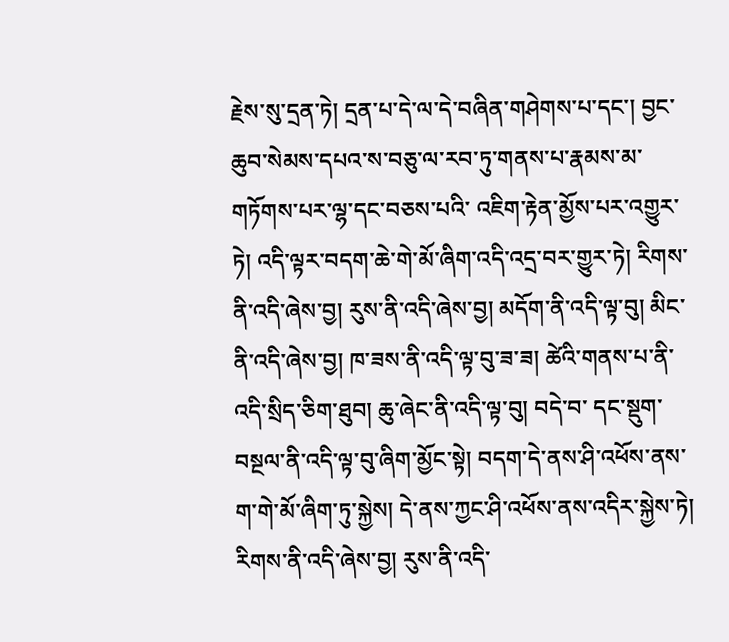རྗེས་སུ་དྲན་ཏེ། དྲན་པ་དེ་ལ་དེ་བཞིན་གཤེགས་པ་དང་། བྱང་ཆུབ་སེམས་དཔའ་ས་བཅུ་ལ་རབ་ཏུ་གནས་པ་རྣམས་མ་གཏོགས་པར་ལྷ་དང་བཅས་པའི་ འཇིག་རྟེན་མྱོས་པར་འགྱུར་ཏེ། འདི་ལྟར་བདག་ཆེ་གེ་མོ་ཞིག་འདི་འདྲ་བར་གྱུར་ཏེ། རིགས་ནི་འདི་ཞེས་བྱ། རུས་ནི་འདི་ཞེས་བྱ། མདོག་ནི་འདི་ལྟ་བུ། མིང་ནི་འདི་ཞེས་བྱ། ཁ་ཟས་ནི་འདི་ལྟ་བུ་ཟ་ཟ། ཚེའི་གནས་པ་ནི་འདི་སྲིད་ཅིག་ཐུབ། ཆུ་ཞེང་ནི་འདི་ལྟ་བུ། བདེ་བ་ དང་སྡུག་བསྔལ་ནི་འདི་ལྟ་བུ་ཞིག་མྱོང་སྟེ། བདག་དེ་ནས་ཤི་འཕོས་ནས་ག་གེ་མོ་ཞིག་ཏུ་སྐྱེས། དེ་ནས་ཀྱང་ཤི་འཕོས་ནས་འདིར་སྐྱེས་ཏེ། རིགས་ནི་འདི་ཞེས་བྱ། རུས་ནི་འདི་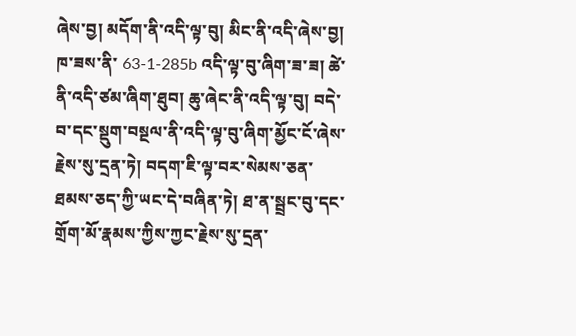ཞེས་བྱ། མདོག་ནི་འདི་ལྟ་བུ། མིང་ནི་འདི་ཞེས་བྱ། ཁ་ཟས་ནི་ 63-1-285b འདི་ལྟ་བུ་ཞིག་ཟ་ཟ། ཚེ་ནི་འདི་ཙམ་ཞིག་ཐུབ། ཆུ་ཞེང་ནི་འདི་ལྟ་བུ། བདེ་བ་དང་སྡུག་བསྔལ་ནི་འདི་ལྟ་བུ་ཞིག་མྱོང་ངོ་ཞེས་རྗེས་སུ་དྲན་ཏེ། བདག་ཇི་ལྟ་བར་སེམས་ཅན་ཐམས་ཅད་ཀྱི་ཡང་དེ་བཞིན་ཏེ། ཐ་ན་སྦྲང་བུ་དང་གྲོག་མོ་རྣམས་ཀྱིས་ཀྱང་རྗེས་སུ་དྲན་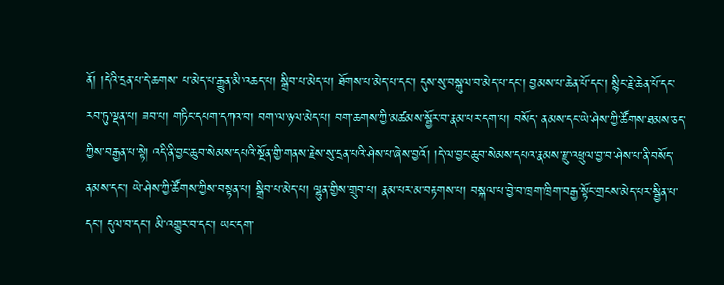ནོ། །དེའི་དྲན་པ་དེ་ཆགས་ པ་མེད་པ་རྒྱུན་མི་འཆད་པ། སྒྲིབ་པ་མེད་པ། ཐོགས་པ་མེད་པ་དང་། དུས་སུ་བསྐུལ་བ་མེད་པ་དང་། བྱམས་པ་ཆེན་པོ་དང་། སྙིང་རྗེ་ཆེན་པོ་དང་རབ་ཏུ་ལྡན་པ། ཟབ་པ། གཏིང་དཔག་དཀའ་བ། བག་ལ་ཉལ་མེད་པ། བག་ཆགས་ཀྱི་མཚམས་སྦྱོར་བ་རྣམ་པར་དག་པ། བསོད་ ནམས་དང་ཡེ་ཤེས་ཀྱི་ཚོགས་ཐམས་ཅད་ཀྱིས་བརྒྱན་པ་སྟེ། འདི་ནི་བྱང་ཆུབ་སེམས་དཔའི་སྔོན་གྱི་གནས་རྗེས་སུ་དྲན་པའི་ཤེས་པ་ཞེས་བྱའོ། །དེ་ལ་བྱང་ཆུབ་སེམས་དཔའ་རྣམས་རྫུ་འཕྲུལ་བྱ་བ་ཤེས་པ་ནི་བསོད་ནམས་དང་། ཡེ་ཤེས་ཀྱི་ཚོགས་ཀྱིས་བསྟན་པ། སྒྲིབ་པ་མེད་པ། ལྷུན་གྱིས་གྲུབ་པ། རྣམ་པར་མ་བརྟགས་པ། བསྐལ་པ་བྱེ་བ་ཁྲག་ཁྲིག་བརྒྱ་སྟོང་གྲངས་མེད་པར་སྦྱིན་པ་དང་། དུལ་བ་དང་། མི་འགྱུར་བ་དང་། ཡང་དག་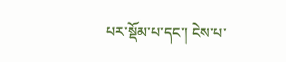པར་སྡོམ་པ་དང་། ངེས་པ་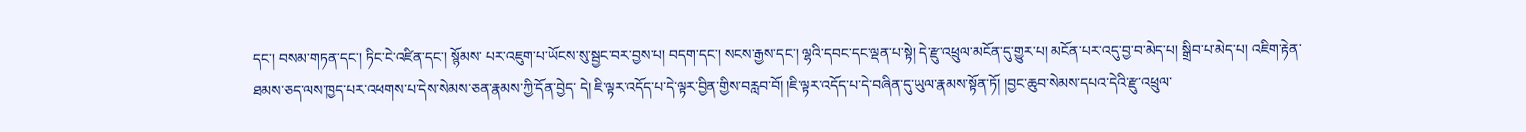དང་། བསམ་གཏན་དང་། ཏིང་ངེ་འཛིན་དང་། སྙོམས་ པར་འཇུག་པ་ཡོངས་སུ་སྦྱང་བར་བྱས་པ། བདག་དང་། སངས་རྒྱས་དང་། ལྷའི་དབང་དང་ལྡན་པ་སྟེ། དེ་རྫུ་འཕྲུལ་མངོན་དུ་གྱུར་པ། མངོན་པར་འདུ་བྱ་བ་མེད་པ། སྒྲིབ་པ་མེད་པ། འཇིག་རྟེན་ཐམས་ཅད་ལས་ཁྱད་པར་འཕགས་པ་དེས་སེམས་ཅན་རྣམས་ཀྱི་དོན་བྱེད་ དེ། ཇི་ལྟར་འདོད་པ་དེ་ལྟར་བྱིན་གྱིས་བརླབ་བོ། །ཇི་ལྟར་འདོད་པ་དེ་བཞིན་དུ་ཡུལ་རྣམས་སྟོན་ཏོ། །བྱང་ཆུབ་སེམས་དཔའ་དེའི་རྫུ་འཕྲུལ་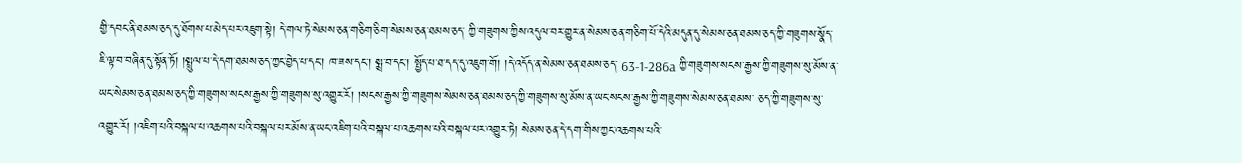གྱི་དབང་ནི་ཐམས་ཅད་དུ་ཐོགས་པ་མེད་པར་འཇུག་སྟེ། དེ་གལ་ཏེ་སེམས་ཅན་གཅིག་ཅིག་སེམས་ཅན་ཐམས་ཅད་ ཀྱི་གཟུགས་ཀྱིས་འདུལ་བར་གྱུར་ན་སེམས་ཅན་གཅིག་པོ་དེའི་མདུན་དུ་སེམས་ཅན་ཐམས་ཅད་ཀྱི་གཟུགས་སྣོད་ཇི་ལྟ་བ་བཞིན་དུ་སྟོན་ཏོ། །སྤྲུལ་པ་དེ་དག་ཐམས་ཅད་ཀྱང་བྱེད་པ་དང་། ཁ་ཟས་དང་། སྨྲ་བ་དང་། སྤྱོད་པ་ཐ་དད་དུ་འཇུག་གོ། །དེ་འདོད་ན་སེམས་ཅན་ཐམས་ཅད་ 63-1-286a ཀྱི་གཟུགས་སངས་རྒྱས་ཀྱི་གཟུགས་སུ་མོས་ན་ཡང་སེམས་ཅན་ཐམས་ཅད་ཀྱི་གཟུགས་སངས་རྒྱས་ཀྱི་གཟུགས་སུ་འགྱུར་རོ། །སངས་རྒྱས་ཀྱི་གཟུགས་སེམས་ཅན་ཐམས་ཅད་ཀྱི་གཟུགས་སུ་མོས་ན་ཡང་སངས་རྒྱས་ཀྱི་གཟུགས་སེམས་ཅན་ཐམས་ ཅད་ཀྱི་གཟུགས་སུ་འགྱུར་རོ། །འཇིག་པའི་བསྐལ་པ་འཆགས་པའི་བསྐལ་པར་མོས་ན་ཡང་འཇིག་པའི་བསྐལ་པ་འཆགས་པའི་བསྐལ་པར་འགྱུར་ཏེ། སེམས་ཅན་དེ་དག་གིས་ཀྱང་འཆགས་པའི་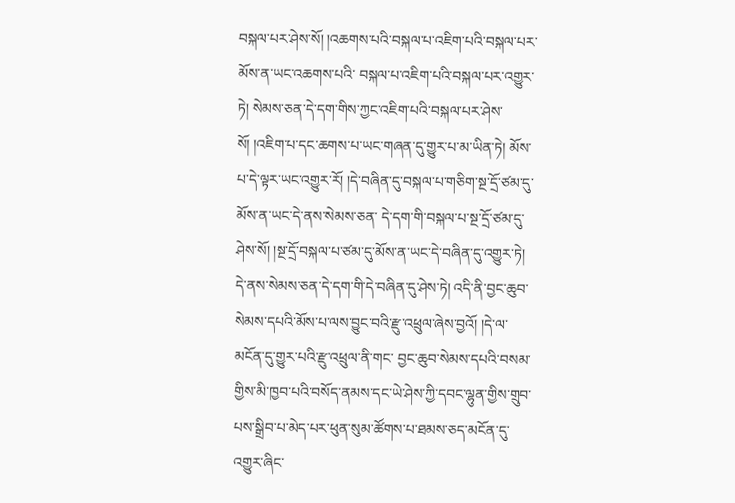བསྐལ་པར་ཤེས་སོ། །འཆགས་པའི་བསྐལ་པ་འཇིག་པའི་བསྐལ་པར་མོས་ན་ཡང་འཆགས་པའི་ བསྐལ་པ་འཇིག་པའི་བསྐལ་པར་འགྱུར་ཏེ། སེམས་ཅན་དེ་དག་གིས་ཀྱང་འཇིག་པའི་བསྐལ་པར་ཤེས་སོ། །འཇིག་པ་དང་ཆགས་པ་ཡང་གཞན་དུ་གྱུར་པ་མ་ཡིན་ཏེ། མོས་པ་དེ་ལྟར་ཡང་འགྱུར་རོ། །དེ་བཞིན་དུ་བསྐལ་པ་གཅིག་སྔ་དྲོ་ཙམ་དུ་མོས་ན་ཡང་དེ་ནས་སེམས་ཅན་ དེ་དག་གི་བསྐལ་པ་སྔ་དྲོ་ཙམ་དུ་ཤེས་སོ། །སྔ་དྲོ་བསྐལ་པ་ཙམ་དུ་མོས་ན་ཡང་དེ་བཞིན་དུ་འགྱུར་ཏེ། དེ་ནས་སེམས་ཅན་དེ་དག་གི་དེ་བཞིན་དུ་ཤེས་ཏེ། འདི་ནི་བྱང་ཆུབ་སེམས་དཔའི་མོས་པ་ལས་བྱུང་བའི་རྫུ་འཕྲུལ་ཞེས་བྱའོ། །དེ་ལ་མངོན་དུ་གྱུར་པའི་རྫུ་འཕྲུལ་ནི་གང་ བྱང་ཆུབ་སེམས་དཔའི་བསམ་གྱིས་མི་ཁྱབ་པའི་བསོད་ནམས་དང་ཡེ་ཤེས་ཀྱི་དབང་ལྷུན་གྱིས་གྲུབ་པས་སྒྲིབ་པ་མེད་པར་ཕུན་སུམ་ཚོགས་པ་ཐམས་ཅད་མངོན་དུ་འགྱུར་ཞིང་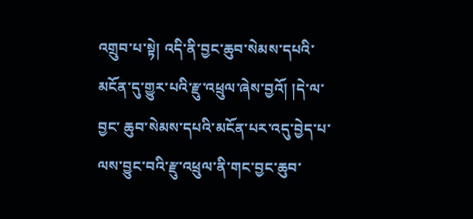འགྲུབ་པ་སྟེ། འདི་ནི་བྱང་ཆུབ་སེམས་དཔའི་མངོན་དུ་གྱུར་པའི་རྫུ་འཕྲུལ་ཞེས་བྱའོ། །དེ་ལ་བྱང་ ཆུབ་སེམས་དཔའི་མངོན་པར་འདུ་བྱེད་པ་ལས་བྱུང་བའི་རྫུ་འཕྲུལ་ནི་གང་བྱང་ཆུབ་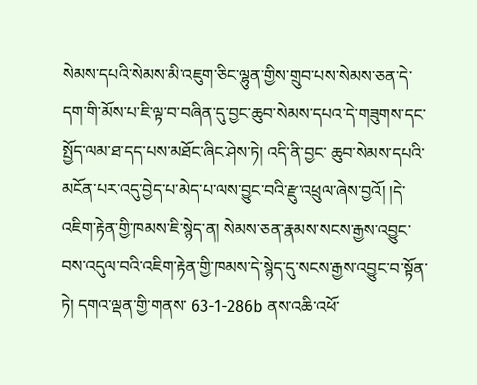སེམས་དཔའི་སེམས་མི་འཇུག་ཅིང་ལྷུན་གྱིས་གྲུབ་པས་སེམས་ཅན་དེ་དག་གི་མོས་པ་ཇི་ལྟ་བ་བཞིན་དུ་བྱང་ཆུབ་སེམས་དཔའ་དེ་གཟུགས་དང་སྤྱོད་ལམ་ཐ་དད་པས་མཐོང་ཞིང་ཤེས་ཏེ། འདི་ནི་བྱང་ ཆུབ་སེམས་དཔའི་མངོན་པར་འདུ་བྱེད་པ་མེད་པ་ལས་བྱུང་བའི་རྫུ་འཕྲུལ་ཞེས་བྱའོ། །དེ་འཇིག་རྟེན་གྱི་ཁམས་ཇི་སྙེད་ན། སེམས་ཅན་རྣམས་སངས་རྒྱས་འབྱུང་བས་འདུལ་བའི་འཇིག་རྟེན་གྱི་ཁམས་དེ་སྙེད་དུ་སངས་རྒྱས་འབྱུང་བ་སྟོན་ཏེ། དགའ་ལྡན་གྱི་གནས་ 63-1-286b ནས་འཆི་འཕོ་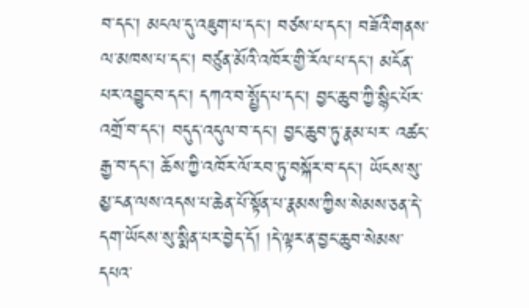བ་དང་། མངལ་དུ་འཇུག་པ་དང་། བཙས་པ་དང་། བཟོའི་གནས་ལ་མཁས་པ་དང་། བཙུན་མོའི་འཁོར་གྱི་རོལ་པ་དང་། མངོན་པར་འབྱུང་བ་དང་། དཀའ་བ་སྤྱོད་པ་དང་། བྱང་ཆུབ་ཀྱི་སྙིང་པོར་འགྲོ་བ་དང་། བདུད་འདུལ་བ་དང་། བྱང་ཆུབ་ཏུ་རྣམ་པར་ འཚང་རྒྱ་བ་དང་། ཆོས་ཀྱི་འཁོར་ལོ་རབ་ཏུ་བསྐོར་བ་དང་། ཡོངས་སུ་མྱ་ངན་ལས་འདས་པ་ཆེན་པོ་སྟོན་པ་རྣམས་ཀྱིས་སེམས་ཅན་དེ་དག་ཡོངས་སུ་སྨིན་པར་བྱེད་དོ། །དེ་ལྟར་ན་བྱང་ཆུབ་སེམས་དཔའ་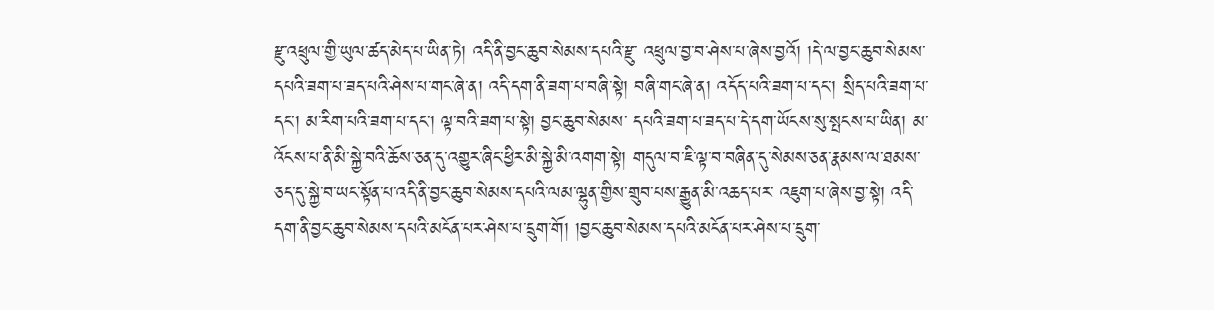རྫུ་འཕྲུལ་གྱི་ཡུལ་ཚད་མེད་པ་ཡིན་ཏེ། འདི་ནི་བྱང་ཆུབ་སེམས་དཔའི་རྫུ་ འཕྲུལ་བྱ་བ་ཤེས་པ་ཞེས་བྱའོ། །དེ་ལ་བྱང་ཆུབ་སེམས་དཔའི་ཟག་པ་ཟད་པའི་ཤེས་པ་གང་ཞེ་ན། འདི་དག་ནི་ཟག་པ་བཞི་སྟེ། བཞི་གང་ཞེ་ན། འདོད་པའི་ཟག་པ་དང་། སྲིད་པའི་ཟག་པ་དང་། མ་རིག་པའི་ཟག་པ་དང་། ལྟ་བའི་ཟག་པ་སྟེ། བྱང་ཆུབ་སེམས་ དཔའི་ཟག་པ་ཟད་པ་དེ་དག་ཡོངས་སུ་སྤངས་པ་ཡིན། མ་འོངས་པ་ནི་མི་སྐྱེ་བའི་ཆོས་ཅན་དུ་འགྱུར་ཞིང་ཕྱིར་མི་སྐྱེ་མི་འགག་སྟེ། གདུལ་བ་ཇི་ལྟ་བ་བཞིན་དུ་སེམས་ཅན་རྣམས་ལ་ཐམས་ཅད་དུ་སྐྱེ་བ་ཡང་སྟོན་པ་འདི་ནི་བྱང་ཆུབ་སེམས་དཔའི་ལམ་ལྷུན་གྱིས་གྲུབ་པས་རྒྱུན་མི་འཆད་པར་ འཇུག་པ་ཞེས་བྱ་སྟེ། འདི་དག་ནི་བྱང་ཆུབ་སེམས་དཔའི་མངོན་པར་ཤེས་པ་དྲུག་གོ། །བྱང་ཆུབ་སེམས་དཔའི་མངོན་པར་ཤེས་པ་དྲུག་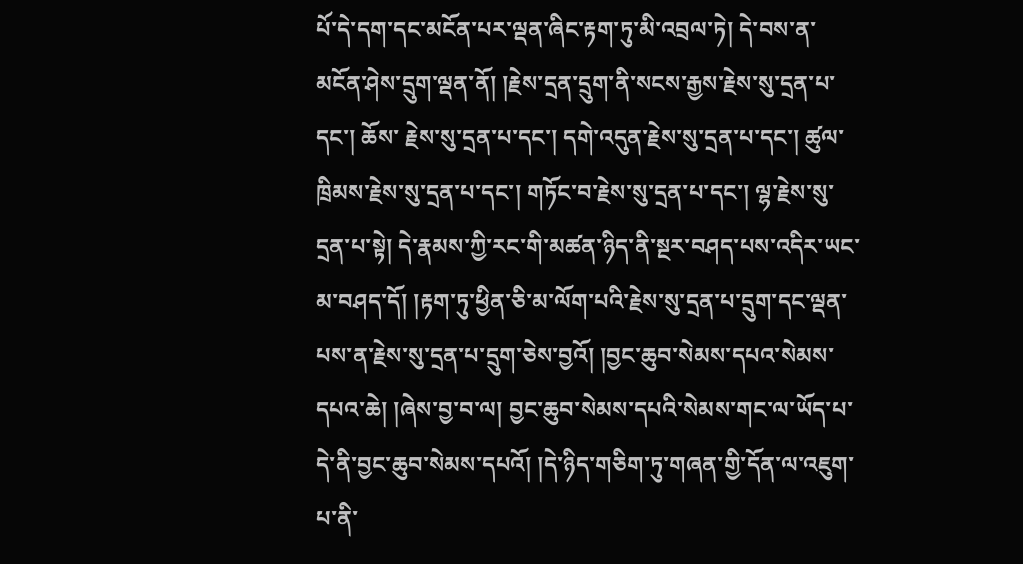པོ་དེ་དག་དང་མངོན་པར་ལྡན་ཞིང་རྟག་ཏུ་མི་འབྲལ་ཏེ། དེ་བས་ན་མངོན་ཤེས་དྲུག་ལྡན་ནོ། །རྗེས་དྲན་དྲུག་ནི་སངས་རྒྱས་རྗེས་སུ་དྲན་པ་དང་། ཆོས་ རྗེས་སུ་དྲན་པ་དང་། དགེ་འདུན་རྗེས་སུ་དྲན་པ་དང་། ཚུལ་ཁྲིམས་རྗེས་སུ་དྲན་པ་དང་། གཏོང་བ་རྗེས་སུ་དྲན་པ་དང་། ལྷ་རྗེས་སུ་དྲན་པ་སྟེ། དེ་རྣམས་ཀྱི་རང་གི་མཚན་ཉིད་ནི་སྔར་བཤད་པས་འདིར་ཡང་མ་བཤད་དོ། །རྟག་ཏུ་ཕྱིན་ཅི་མ་ལོག་པའི་རྗེས་སུ་དྲན་པ་དྲུག་དང་ལྡན་ པས་ན་རྗེས་སུ་དྲན་པ་དྲུག་ཅེས་བྱའོ། །བྱང་ཆུབ་སེམས་དཔའ་སེམས་དཔའ་ཆེ། །ཞེས་བྱ་བ་ལ། བྱང་ཆུབ་སེམས་དཔའི་སེམས་གང་ལ་ཡོད་པ་དེ་ནི་བྱང་ཆུབ་སེམས་དཔའོ། །དེ་ཉིད་གཅིག་ཏུ་གཞན་གྱི་དོན་ལ་འཇུག་པ་ནི་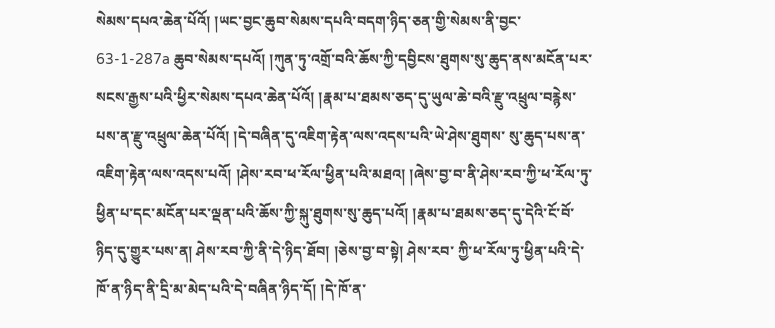སེམས་དཔའ་ཆེན་པོའོ། །ཡང་བྱང་ཆུབ་སེམས་དཔའི་བདག་ཉིད་ཅན་གྱི་སེམས་ནི་བྱང་ 63-1-287a ཆུབ་སེམས་དཔའོ། །ཀུན་ཏུ་འགྲོ་བའི་ཆོས་ཀྱི་དབྱིངས་ཐུགས་སུ་ཆུད་ནས་མངོན་པར་སངས་རྒྱས་པའི་ཕྱིར་སེམས་དཔའ་ཆེན་པོའོ། །རྣམ་པ་ཐམས་ཅད་དུ་ཡུལ་ཆེ་བའི་རྫུ་འཕྲུལ་བརྙེས་པས་ན་རྫུ་འཕྲུལ་ཆེན་པོའོ། །དེ་བཞིན་དུ་འཇིག་རྟེན་ལས་འདས་པའི་ཡེ་ཤེས་ཐུགས་ སུ་ཆུད་པས་ན་འཇིག་རྟེན་ལས་འདས་པའོ། །ཤེས་རབ་ཕ་རོལ་ཕྱིན་པའི་མཐའ། །ཞེས་བྱ་བ་ནི་ཤེས་རབ་ཀྱི་ཕ་རོལ་ཏུ་ཕྱིན་པ་དང་མངོན་པར་ལྡན་པའི་ཆོས་ཀྱི་སྐུ་ཐུགས་སུ་ཆུད་པའོ། །རྣམ་པ་ཐམས་ཅད་དུ་དེའི་ངོ་བོ་ཉིད་དུ་གྱུར་པས་ན། ཤེས་རབ་ཀྱི་ནི་དེ་ཉིད་ཐོབ། །ཅེས་བྱ་བ་སྟེ། ཤེས་རབ་ ཀྱི་ཕ་རོལ་ཏུ་ཕྱིན་པའི་དེ་ཁོ་ན་ཉིད་ནི་དྲི་མ་མེད་པའི་དེ་བཞིན་ཉིད་དོ། །དེ་ཁོ་ན་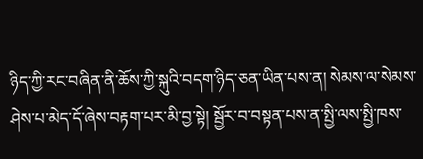ཉིད་ཀྱི་རང་བཞིན་ནི་ཆོས་ཀྱི་སྐུའི་བདག་ཉིད་ཅན་ཡིན་པས་ན། སེམས་ལ་སེམས་ཤེས་པ་མེད་དོ་ཞེས་བརྟག་པར་མི་བྱ་སྟེ། སྦྱོར་བ་བསྟན་པས་ན་སྤྱི་ལས་སྤྱི་ཁས་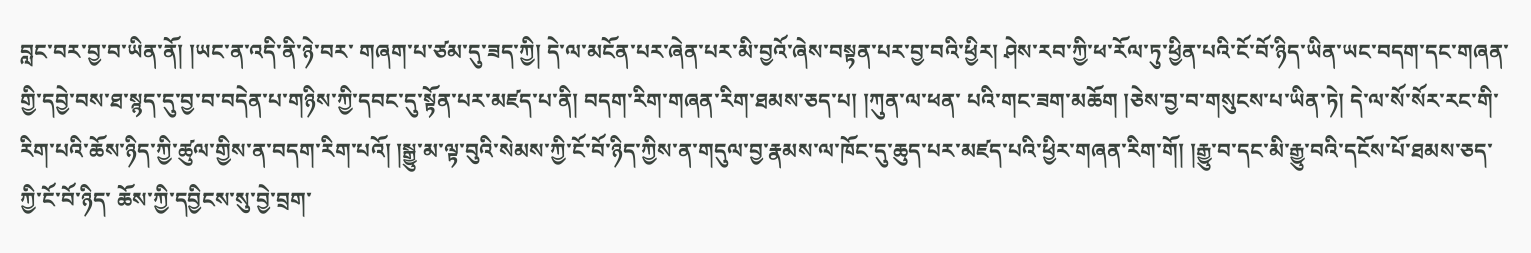བླང་བར་བྱ་བ་ཡིན་ནོ། །ཡང་ན་འདི་ནི་ཉེ་བར་ གཞག་པ་ཙམ་དུ་ཟད་ཀྱི། དེ་ལ་མངོན་པར་ཞེན་པར་མི་བྱའོ་ཞེས་བསྟན་པར་བྱ་བའི་ཕྱིར། ཤེས་རབ་ཀྱི་ཕ་རོལ་ཏུ་ཕྱིན་པའི་ངོ་བོ་ཉིད་ཡིན་ཡང་བདག་དང་གཞན་གྱི་དབྱེ་བས་ཐ་སྙད་དུ་བྱ་བ་བདེན་པ་གཉིས་ཀྱི་དབང་དུ་སྟོན་པར་མཛད་པ་ནི། བདག་རིག་གཞན་རིག་ཐམས་ཅད་པ། །ཀུན་ལ་ཕན་ པའི་གང་ཟག་མཆོག །ཅེས་བྱ་བ་གསུངས་པ་ཡིན་ཏེ། དེ་ལ་སོ་སོར་རང་གི་རིག་པའི་ཆོས་ཉིད་ཀྱི་ཚུལ་གྱིས་ན་བདག་རིག་པའོ། །སྒྱུ་མ་ལྟ་བུའི་སེམས་ཀྱི་ངོ་བོ་ཉིད་ཀྱིས་ན་གདུལ་བྱ་རྣམས་ལ་ཁོང་དུ་ཆུད་པར་མཛད་པའི་ཕྱིར་གཞན་རིག་གོ། །རྒྱུ་བ་དང་མི་རྒྱུ་བའི་དངོས་པོ་ཐམས་ཅད་ཀྱི་ངོ་བོ་ཉིད་ ཆོས་ཀྱི་དབྱིངས་སུ་བྱེ་བྲག་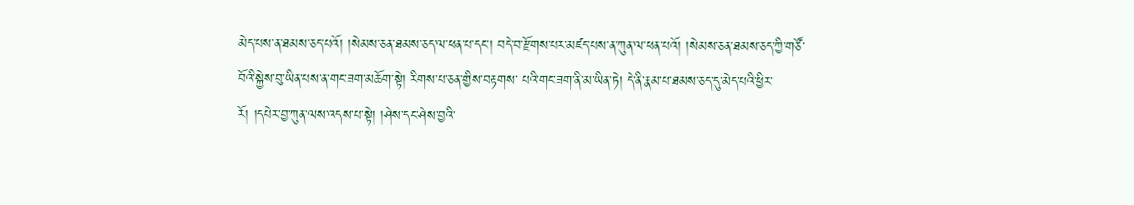མེད་པས་ན་ཐམས་ཅད་པའོ། །སེམས་ཅན་ཐམས་ཅད་ལ་ཕན་པ་དང་། བདེ་བ་རྫོགས་པར་མཛད་པས་ན་ཀུན་ལ་ཕན་པའོ། །སེམས་ཅན་ཐམས་ཅད་ཀྱི་གཙོ་བོའི་སྐྱེས་བུ་ཡིན་པས་ན་གང་ཟག་མཆོག་སྟེ། རིགས་པ་ཅན་གྱིས་བརྟགས་ པའི་གང་ཟག་ནི་མ་ཡིན་ཏེ། དེ་ནི་རྣམ་པ་ཐམས་ཅད་དུ་མེད་པའི་ཕྱིར་རོ། །དཔེར་བྱ་ཀུན་ལས་འདས་པ་སྟེ། །ཤེས་དང་ཤེས་བྱའི་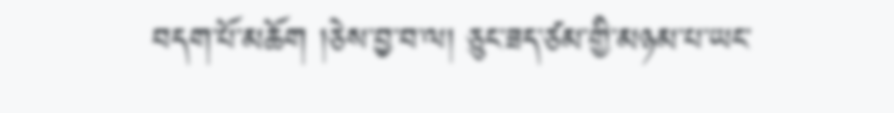བདག་པོ་མཆོག །ཅེས་བྱ་བ་ལ། ཅུང་ཟད་ཙམ་གྱི་མཉམ་པ་ཡང་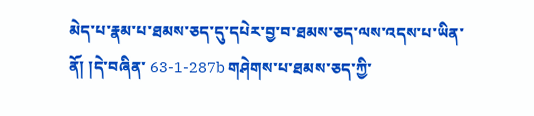མེད་པ་རྣམ་པ་ཐམས་ཅད་དུ་དཔེར་བྱ་བ་ཐམས་ཅད་ལས་འདས་པ་ཡིན་ནོ། །དེ་བཞིན་ 63-1-287b གཤེགས་པ་ཐམས་ཅད་ཀྱི་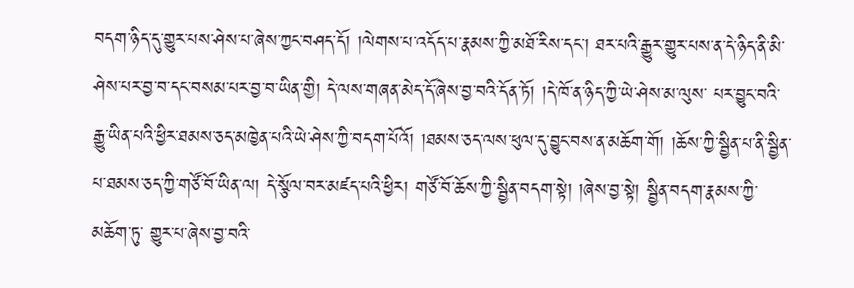བདག་ཉིད་དུ་གྱུར་པས་ཤེས་པ་ཞེས་ཀྱང་བཤད་དོ། །ལེགས་པ་འདོད་པ་རྣམས་ཀྱི་མཐོ་རིས་དང་། ཐར་པའི་རྒྱུར་གྱུར་པས་ན་དེ་ཉིད་ནི་མི་ཤེས་པར་བྱ་བ་དང་བསམ་པར་བྱ་བ་ཡིན་གྱི། དེ་ལས་གཞན་མེད་དོ་ཞེས་བྱ་བའི་དོན་ཏོ། །དེ་ཁོ་ན་ཉིད་ཀྱི་ཡེ་ཤེས་མ་ལུས་ པར་བྱུང་བའི་རྒྱུ་ཡིན་པའི་ཕྱིར་ཐམས་ཅད་མཁྱེན་པའི་ཡེ་ཤེས་ཀྱི་བདག་པོའོ། །ཐམས་ཅད་ལས་ཕུལ་དུ་བྱུང་བས་ན་མཆོག་གོ། །ཆོས་ཀྱི་སྦྱིན་པ་ནི་སྦྱིན་པ་ཐམས་ཅད་ཀྱི་གཙོ་བོ་ཡིན་ལ། དེ་སྩོལ་བར་མཛད་པའི་ཕྱིར། གཙོ་བོ་ཆོས་ཀྱི་སྦྱིན་བདག་སྟེ། །ཞེས་བྱ་སྟེ། སྦྱིན་བདག་རྣམས་ཀྱི་མཆོག་ཏུ་ གྱུར་པ་ཞེས་བྱ་བའི་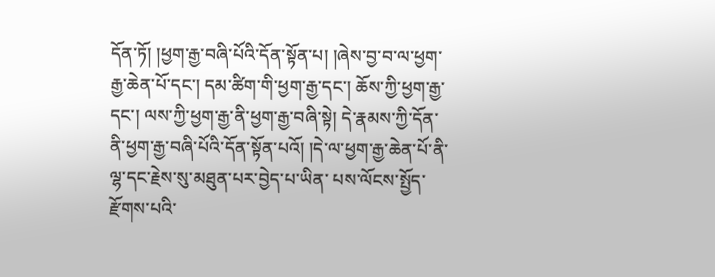དོན་ཏོ། །ཕྱག་རྒྱ་བཞི་པོའི་དོན་སྟོན་པ། །ཞེས་བྱ་བ་ལ་ཕྱག་རྒྱ་ཆེན་པོ་དང་། དམ་ཚིག་གི་ཕྱག་རྒྱ་དང་། ཆོས་ཀྱི་ཕྱག་རྒྱ་དང་། ལས་ཀྱི་ཕྱག་རྒྱ་ནི་ཕྱག་རྒྱ་བཞི་སྟེ། དེ་རྣམས་ཀྱི་དོན་ནི་ཕྱག་རྒྱ་བཞི་པོའི་དོན་སྟོན་པའོ། །དེ་ལ་ཕྱག་རྒྱ་ཆེན་པོ་ནི་ལྷ་དང་རྗེས་སུ་མཐུན་པར་བྱེད་པ་ཡིན་ པས་ལོངས་སྤྱོད་རྫོགས་པའི་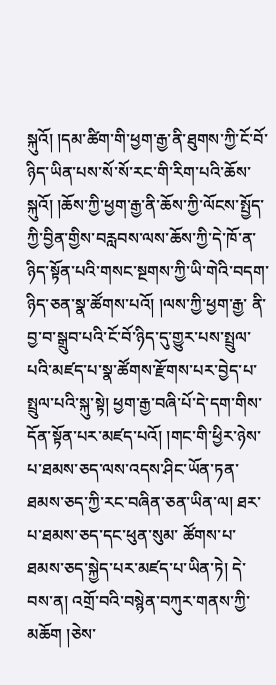སྐུའོ། །དམ་ཚིག་གི་ཕྱག་རྒྱ་ནི་ཐུགས་ཀྱི་ངོ་བོ་ཉིད་ཡིན་པས་སོ་སོ་རང་གི་རིག་པའི་ཆོས་སྐུའོ། །ཆོས་ཀྱི་ཕྱག་རྒྱ་ནི་ཆོས་ཀྱི་ལོངས་སྤྱོད་ཀྱི་བྱིན་གྱིས་བརླབས་ལས་ཆོས་ཀྱི་དེ་ཁོ་ན་ཉིད་སྟོན་པའི་གསང་སྔགས་ཀྱི་ཡི་གེའི་བདག་ཉིད་ཅན་སྣ་ཚོགས་པའོ། །ལས་ཀྱི་ཕྱག་རྒྱ་ ནི་བྱ་བ་སྒྲུབ་པའི་ངོ་བོ་ཉིད་དུ་གྱུར་པས་སྤྲུལ་པའི་མཛད་པ་སྣ་ཚོགས་རྫོགས་པར་བྱེད་པ་སྤྲུལ་པའི་སྐུ་སྟེ། ཕྱག་རྒྱ་བཞི་པོ་དེ་དག་གིས་དོན་སྟོན་པར་མཛད་པའོ། །གང་གི་ཕྱིར་ཉེས་པ་ཐམས་ཅད་ལས་འདས་ཤིང་ཡོན་ཏན་ཐམས་ཅད་ཀྱི་རང་བཞིན་ཅན་ཡིན་ལ། ཐར་པ་ཐམས་ཅད་དང་ཕུན་སུམ་ ཚོགས་པ་ཐམས་ཅད་སྐྱེད་པར་མཛད་པ་ཡིན་ཏེ། དེ་བས་ན། འགྲོ་བའི་བསྙེན་བཀུར་གནས་ཀྱི་མཆོག །ཅེས་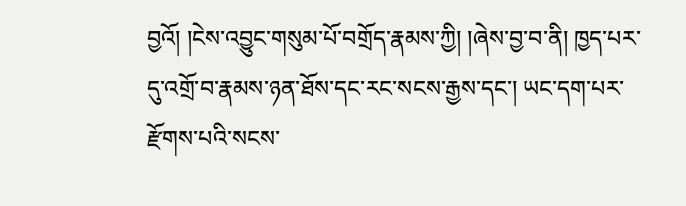བྱའོ། །ངེས་འབྱུང་གསུམ་པོ་བགྲོད་རྣམས་ཀྱི། །ཞེས་བྱ་བ་ནི། ཁྱད་པར་དུ་འགྲོ་བ་རྣམས་ཉན་ཐོས་དང་རང་སངས་རྒྱས་དང་། ཡང་དག་པར་རྫོགས་པའི་སངས་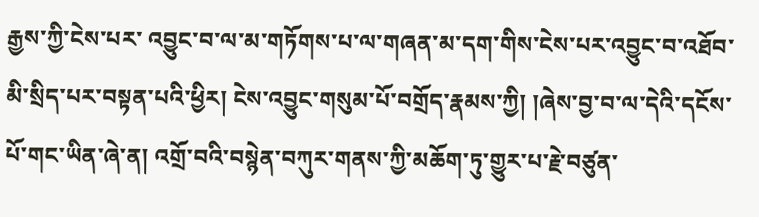རྒྱས་ཀྱི་ངེས་པར་ འབྱུང་བ་ལ་མ་གཏོགས་པ་ལ་གཞན་མ་དག་གིས་ངེས་པར་འབྱུང་བ་འཐོབ་མི་སྲིད་པར་བསྟན་པའི་ཕྱིར། ངེས་འབྱུང་གསུམ་པོ་བགྲོད་རྣམས་ཀྱི། །ཞེས་བྱ་བ་ལ་དེའི་དངོས་པོ་གང་ཡིན་ཞེ་ན། འགྲོ་བའི་བསྙེན་བཀུར་གནས་ཀྱི་མཆོག་ཏུ་གྱུར་པ་རྗེ་བཙུན་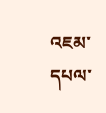འཇམ་དཔལ་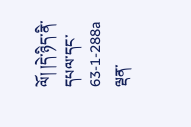ལོ། །དེ་ཉིད་ནི་དཔལ་དང་ 63-1-288a ལྡན་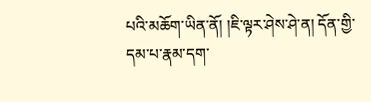པའི་མཆོག་ཡིན་ནོ། །ཇི་ལྟར་ཤེས་ཤེ་ན། དོན་གྱི་དམ་པ་རྣམ་དག་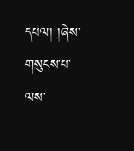དཔལ། །ཞེས་གསུངས་པ་ལས་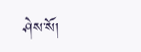ཤེས་སོ།